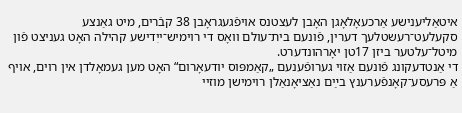איטאַליענישע אַרכעאָלאָגן האָבן לעצטנס אויפֿגעגראָבן 38 קבֿרים, מיט גאַנצע סקעלעט־רעשטלעך דערין, פֿונעם בית־עולם וואָס די רוימיש־ייִדישע קהילה האָט געניצט פֿון מיטל־עלטער ביזן 17טן יאָרהונדערט.
די אַנטדעקונג פֿונעם אַזוי גערופֿענעם „קאַמפּוס יודעאָרום“ האָט מען געמאָלדן אין רוים, אויף אַ פּרעסע־קאָנפֿערענץ בײַם נאַציאָנאַלן רוימישן מוזיי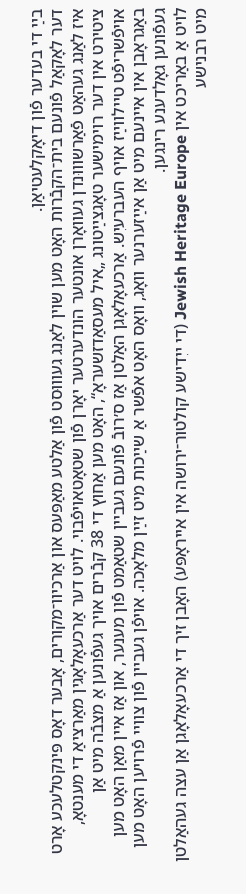בײַ די בעדער פֿון דיאָקלעטיאַן.
דער לאָקאַל פֿונעם בית־הקבֿרות האָט מען שוין לאַנג געוווּסט פֿון אַלטע מאַפּעס און אַרכיוו־מקורים, אָבער דאָס פּינקטלעכע אָרט איז לאַנג געהאַט פֿאַרשוווּנדן געוואָרן אונטער הונדערטער יאָרן פֿון שטאָטאויפֿבוי. לויט דער אַרכעאָלאָגין מאַרציאַ די מענטאָ, ציטירט אין דער רוימישער טאָגצײַטונג „איל מעסאַדזשעראָ“, האָט מען אַחוץ די 38 קבֿרים אויך געפֿונען אַ מצבֿה מיט אַן אויפֿשריפֿט טיילווײַז אויף העברעיִש. אַרכעאָלאָגן האַלטן אַז ס׳רובֿ פֿונעם געביין שטאַמט פֿון מענער, און אַז איין מאַן האָט מען באַגראָבן אין איינעם מיט אַן אײַזערנער וואָג, וואָס האָט אפֿשר אַ שײַכות מיט זײַן מלאָכה. אויפֿן געביין פֿון צוויי פֿרויען האָט מען געפֿונען גאָלדענע רינגען.
לויט אַ באַריכט אין Jewish Heritage Europe (די ייִדישע קולטור־ירושה אין אייראָפּע) האָבן זיך די אַרכעאָלאָגן אַן עצה געהאַלטן מיט רבנישע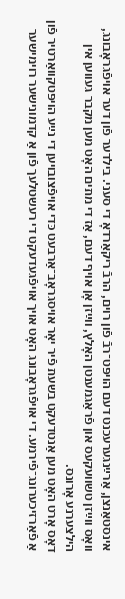אינסטאַנצן, אַרײַנגערעכנט דעם הויפּט־רבֿ פֿון רוים, הרבֿ ריקאַרדאָ די סעני. בילדער פֿון דער אויפֿגראָבונג, וואָס ווײַזן טשוועקעס און פֿראַגמענטן האָלץ, ווײַזן אָן אויף דעם, אַז די מתים האָט מען מקבר געווען אין הילצערנע אָרונס.
דאָס אָרט האָט מען אַנטדעקט בשעת פֿיר יאָר אויסגראָב־אַרבעט כּדי אויפֿצובויען די נײַע הויפּטקוואַרטיר פֿון אַ פֿאַרזיכערונג־פֿירמע. די אויפֿגראָבונג האָט אויך אויפֿגעדעקט די רעשטלעך פֿון אַ קדמונישער רוימישער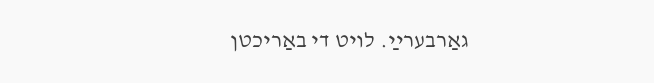גאַרבערײַ. לויט די באַריכטן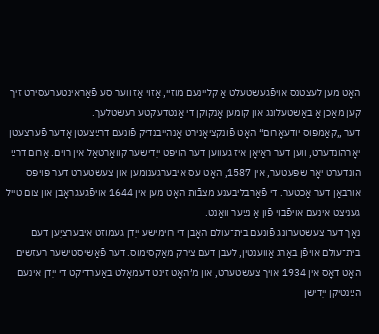האָט מען לעצטנס אויפֿגעשטעלט אַ קליינעם מוזיי, אַזוי אַז ווער סע פֿאַראינטערעסירט זיך קען מאַכן אַ באַשטעלונג און קומען אָנקוקן די אַנטדעקטע רעשטלעך.
דער „קאַמפּוס יודעאָרום“ האָט פֿונקציאָנירט אָנהייבנדיק פֿונעם דרײַצעטן אָדער פֿערצעטן יאָרהונדערט, ווען דער ראַיאָן איז געווען דער הויפּט ייִדישער קוואַרטאַל אין רוים. אַרום דרײַ הונדערט יאָר שפּעטער, אין 1587, האָט עס איבערגענומען און צעשטערט דער פּויפּס אורבאַן דער אַכטער. די פֿאַרבליבענע מצבֿות האָט מען אין 1644 אויפֿגעגראָבן און צום טייל געניצט אינעם אויפֿבוי פֿון אַ נײַער וואַנט.
נאָך דער צעשטערונג פֿונעם בית־עולם האָבן די רוימישע ייִדן געמוזט איבערציִען דעם בית־עולם אויפֿן באַרג אַווענטין, לעבן דעם צירק מאַקסימוס. דער פֿאַשיסטישער רעזשים האָט דאָס אין 1934 אויך צעשטערט, און מ׳האָט זינט דעמאָלט באַערדיקט די ייִדן אינעם הײַנטיקן ייִדישן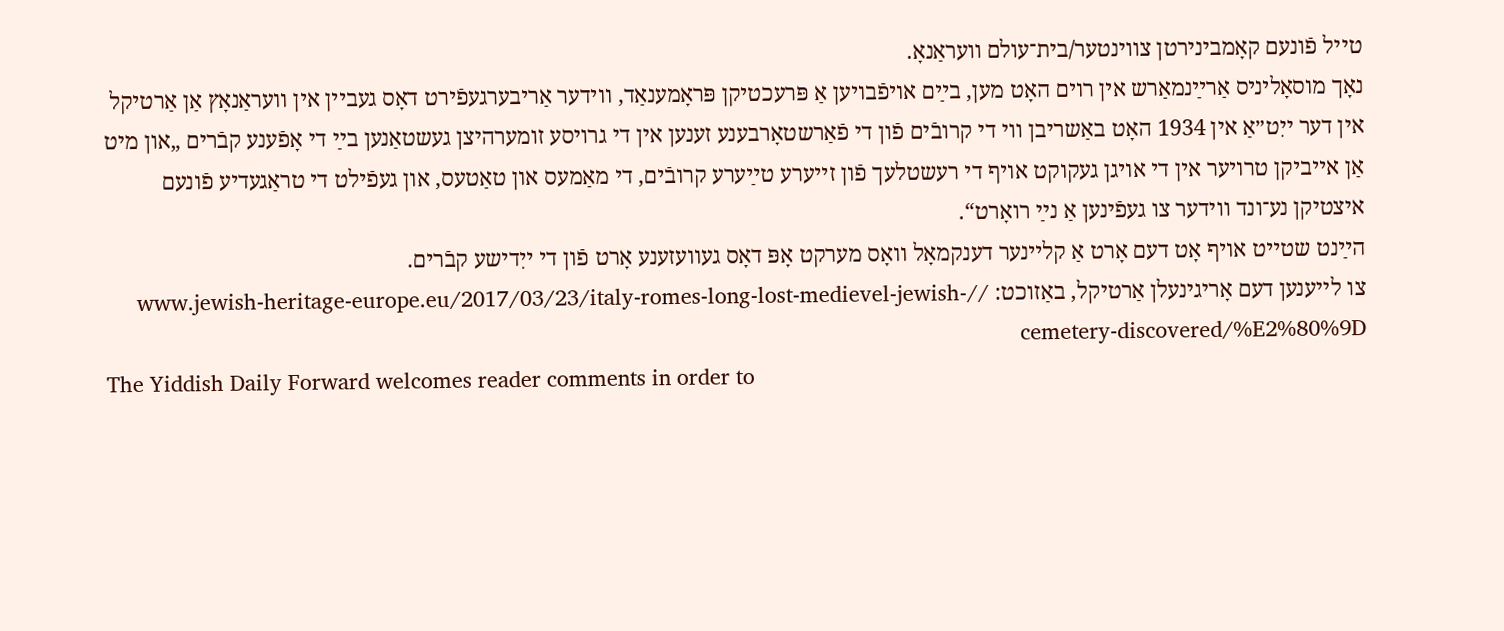טייל פֿונעם קאָמבינירטן צווינטער/בית־עולם וועראַנאָ.
נאָך מוסאָליניס אַרײַנמאַרש אין רוים האָט מען, בײַם אויפֿבויען אַ פּרעכטיקן פּראָמענאַד, ווידער אַריבערגעפֿירט דאָס געביין אין וועראַנאָץ אַן אַרטיקל אין דער ייִט״אַ אין 1934 האָט באַשריבן ווי די קרובֿים פֿון די פֿאַרשטאָרבענע זענען אין די גרויסע זומערהיצן געשטאַנען בײַ די אָפֿענע קבֿרים „און מיט אַן אייביקן טרויער אין די אויגן געקוקט אויף די רעשטלעך פֿון זייערע טײַערע קרובֿים, די מאַמעס און טאַטעס, און געפֿילט די טראַגעדיע פֿונעם איצטיקן נע־ונד ווידער צו געפֿינען אַ נײַ רואָרט“.
הײַנט שטייט אויף אָט דעם אָרט אַ קליינער דענקמאָל וואָס מערקט אָפּ דאָס געוועזענע אָרט פֿון די ייִדישע קבֿרים.
צו לייענען דעם אָריגינעלן אַרטיקל, באַזוכט: //www.jewish-heritage-europe.eu/2017/03/23/italy-romes-long-lost-medievel-jewish-cemetery-discovered/%E2%80%9D
The Yiddish Daily Forward welcomes reader comments in order to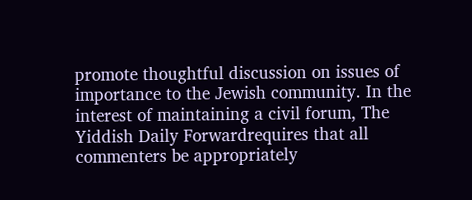promote thoughtful discussion on issues of importance to the Jewish community. In the interest of maintaining a civil forum, The Yiddish Daily Forwardrequires that all commenters be appropriately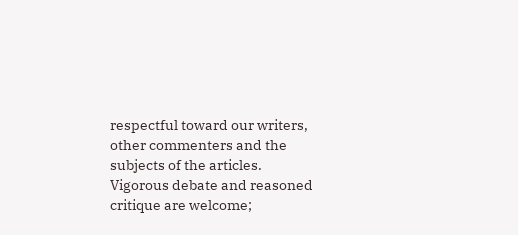respectful toward our writers, other commenters and the subjects of the articles. Vigorous debate and reasoned critique are welcome;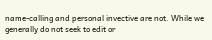name-calling and personal invective are not. While we generally do not seek to edit or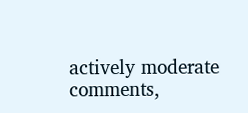actively moderate comments,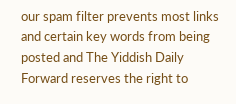our spam filter prevents most links and certain key words from being posted and The Yiddish Daily Forward reserves the right to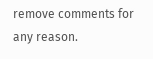remove comments for any reason.